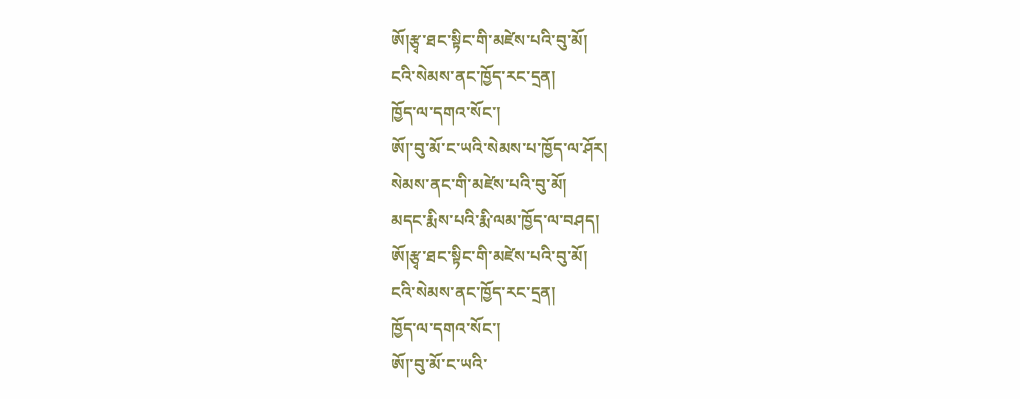ཨོ།རྩྭ་ཐང་སྟིང་གི་མཛེས་པའི་བུ་མོ།
ངའི་སེམས་ནང་ཁྱོད་རང་དྲན།
ཁྱོད་ལ་དགའ་སོང་།
ཨོ།་བུ་མོ་ང་ཡའི་སེམས་པ་ཁྱོད་ལ་ཤོར།
སེམས་ནང་གི་མཛེས་པའི་བུ་མོ།
མདང་རྨིས་པའི་རྨི་ལམ་ཁྱོད་ལ་བཤད།
ཨོ།རྩྭ་ཐང་སྟིང་གི་མཛེས་པའི་བུ་མོ།
ངའི་སེམས་ནང་ཁྱོད་རང་དྲན།
ཁྱོད་ལ་དགའ་སོང་།
ཨོ།་བུ་མོ་ང་ཡའི་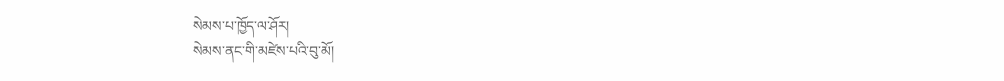སེམས་པ་ཁྱོད་ལ་ཤོར།
སེམས་ནང་གི་མཛེས་པའི་བུ་མོ།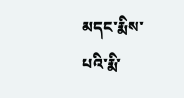མདང་རྨིས་པའི་རྨི་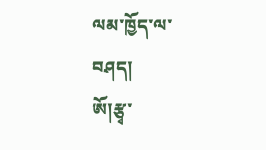ལམ་ཁྱོད་ལ་བཤད།
ཨོ།རྩྭ་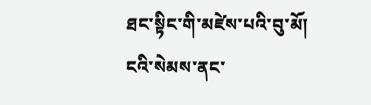ཐང་སྟིང་གི་མཛེས་པའི་བུ་མོ།
ངའི་སེམས་ནང་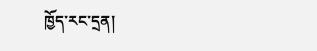ཁྱོད་རང་དྲན།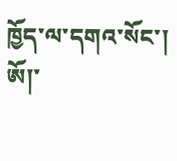ཁྱོད་ལ་དགའ་སོང་།
ཨོ།་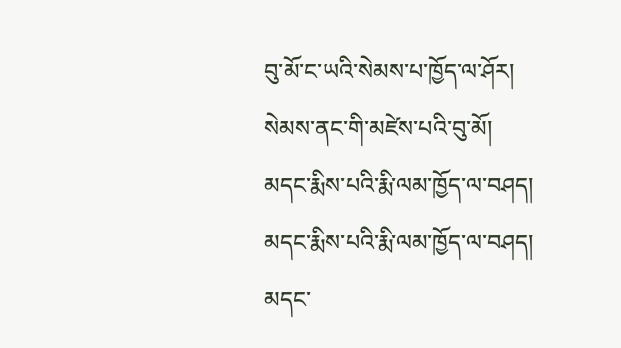བུ་མོ་ང་ཡའི་སེམས་པ་ཁྱོད་ལ་ཤོར།
སེམས་ནང་གི་མཛེས་པའི་བུ་མོ།
མདང་རྨིས་པའི་རྨི་ལམ་ཁྱོད་ལ་བཤད།
མདང་རྨིས་པའི་རྨི་ལམ་ཁྱོད་ལ་བཤད།
མདང་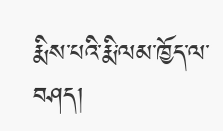རྨིས་པའི་རྨི་ལམ་ཁྱོད་ལ་བཤད།